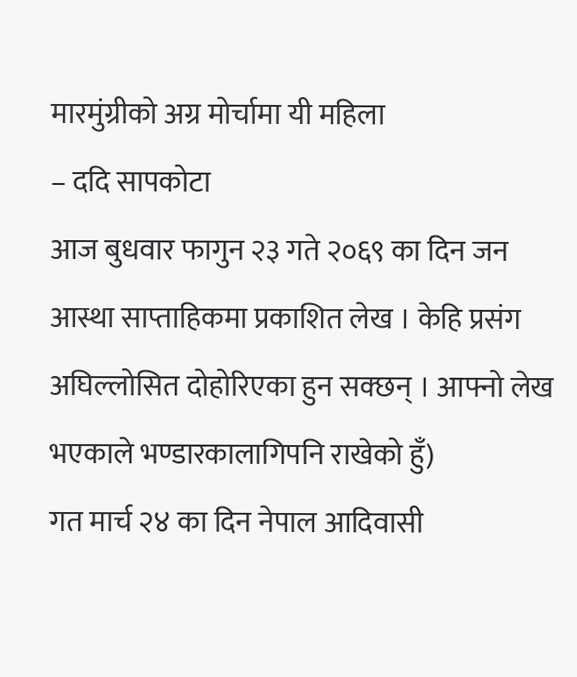मारमुंग्रीको अग्र मोर्चामा यी महिला
– ददि सापकोटा
आज बुधवार फागुन २३ गते २०६९ का दिन जन आस्था साप्ताहिकमा प्रकाशित लेख । केहि प्रसंग अघिल्लोसित दोहोरिएका हुन सक्छन् । आफ्नो लेख भएकाले भण्डारकालागिपनि राखेको हुँ)
गत मार्च २४ का दिन नेपाल आदिवासी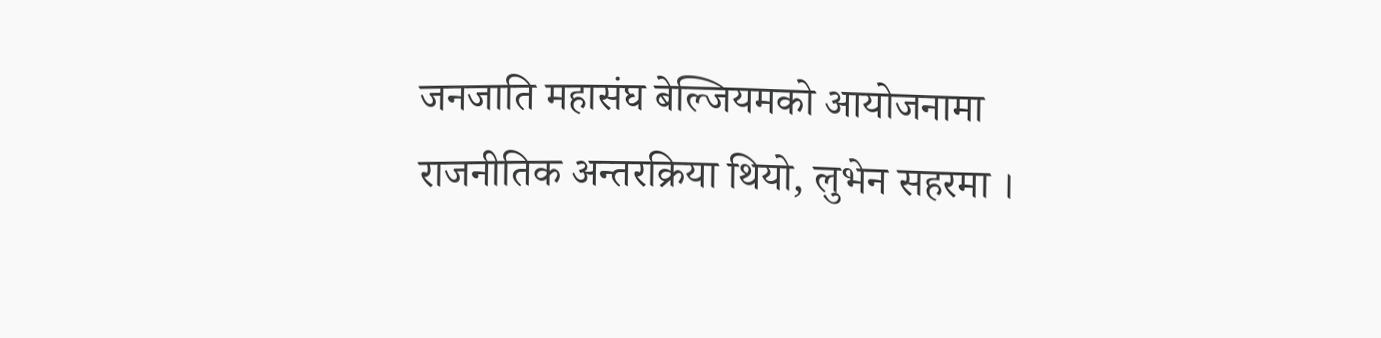जनजाति महासंघ बेल्जियमको आयोजनामा राजनीतिक अन्तरक्रिया थियो, लुभेन सहरमा ।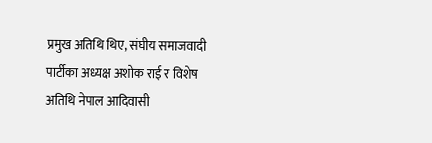प्रमुख अतिथि थिए, संघीय समाजवादी पार्टीका अध्यक्ष अशोक राई र विशेष अतिथि नेपाल आदिवासी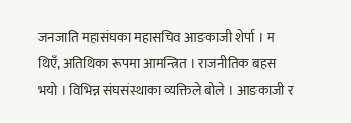जनजाति महासंघका महासचिव आङकाजी शेर्पा । म थिएँ, अतिथिका रूपमा आमन्त्रित । राजनीतिक बहस भयो । विभिन्न संघसंस्थाका व्यक्तिले बोले । आङकाजी र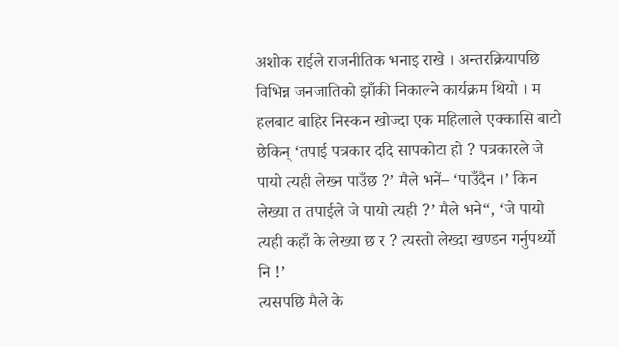अशोक राईले राजनीतिक भनाइ राखे । अन्तरक्रियापछि विभिन्न जनजातिको झाँकी निकाल्ने कार्यक्रम थियो । म हलबाट बाहिर निस्कन खोज्दा एक महिलाले एक्कासि बाटो छेकिन् ‘तपाई पत्रकार ददि सापकोटा हो ? पत्रकारले जे पायो त्यही लेख्न पाउँछ ?’ मैले भनें– ‘पाउँदैन ।’ किन लेख्या त तपाईले जे पायो त्यही ?’ मैले भने“, ‘जे पायो त्यही कहाँ के लेख्या छ र ? त्यस्तो लेख्दा खण्डन गर्नुपर्थ्यो नि !’
त्यसपछि मैले के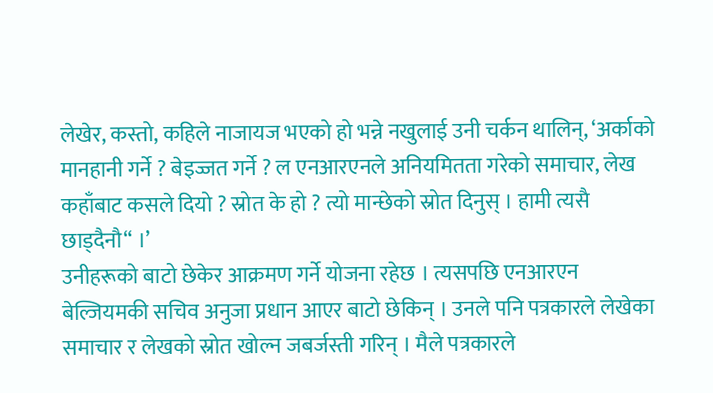लेखेर, कस्तो, कहिले नाजायज भएको हो भन्ने नखुलाई उनी चर्कन थालिन्, ‘अर्काको मानहानी गर्ने ? बेइज्जत गर्ने ? ल एनआरएनले अनियमितता गरेको समाचार, लेख कहाँबाट कसले दियो ? स्रोत के हो ? त्यो मान्छेको स्रोत दिनुस् । हामी त्यसै छाड्दैनौ“ ।’
उनीहरूको बाटो छेकेर आक्रमण गर्ने योजना रहेछ । त्यसपछि एनआरएन बेल्जियमकी सचिव अनुजा प्रधान आएर बाटो छेकिन् । उनले पनि पत्रकारले लेखेका समाचार र लेखको स्रोत खोल्न जबर्जस्ती गरिन् । मैले पत्रकारले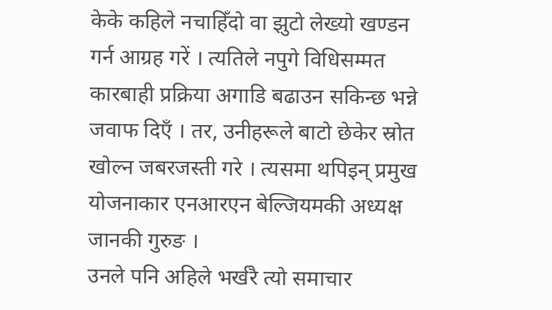केके कहिले नचाहिँदो वा झुटो लेख्यो खण्डन गर्न आग्रह गरें । त्यतिले नपुगे विधिसम्मत कारबाही प्रक्रिया अगाडि बढाउन सकिन्छ भन्ने जवाफ दिएँ । तर, उनीहरूले बाटो छेकेर स्रोत खोल्न जबरजस्ती गरे । त्यसमा थपिइन् प्रमुख योजनाकार एनआरएन बेल्जियमकी अध्यक्ष जानकी गुरुङ ।
उनले पनि अहिले भर्खरै त्यो समाचार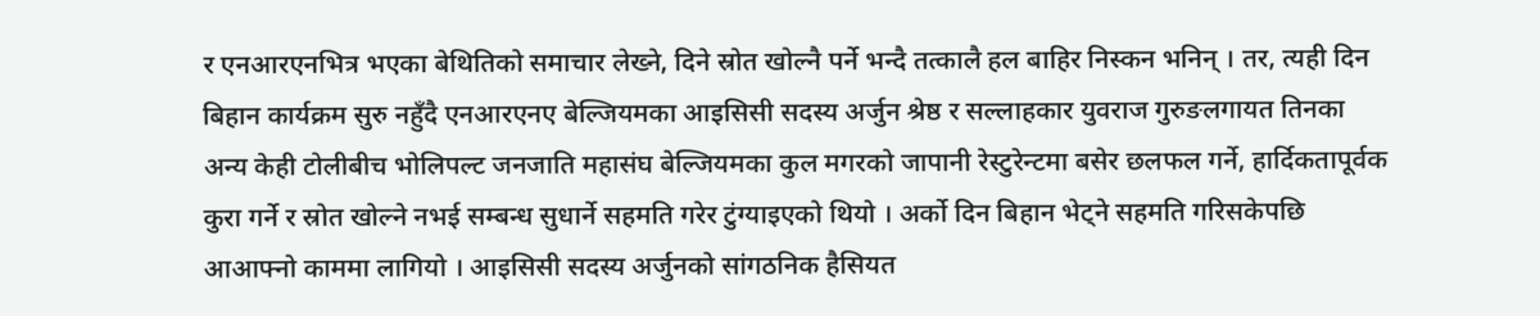र एनआरएनभित्र भएका बेथितिको समाचार लेख्ने, दिने स्रोत खोल्नै पर्ने भन्दै तत्कालै हल बाहिर निस्कन भनिन् । तर, त्यही दिन बिहान कार्यक्रम सुरु नहुँदै एनआरएनए बेल्जियमका आइसिसी सदस्य अर्जुन श्रेष्ठ र सल्लाहकार युवराज गुरुङलगायत तिनका अन्य केही टोलीबीच भोलिपल्ट जनजाति महासंघ बेल्जियमका कुल मगरको जापानी रेस्टुरेन्टमा बसेर छलफल गर्ने, हार्दिकतापूर्वक कुरा गर्ने र स्रोत खोल्ने नभई सम्बन्ध सुधार्ने सहमति गरेर टुंग्याइएको थियो । अर्को दिन बिहान भेट्ने सहमति गरिसकेपछि आआफ्नो काममा लागियो । आइसिसी सदस्य अर्जुनको सांगठनिक हैसियत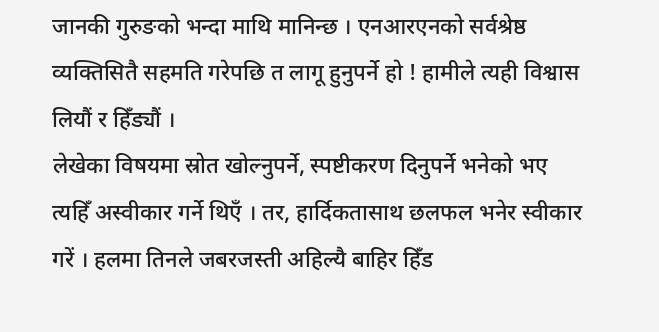जानकी गुरुङको भन्दा माथि मानिन्छ । एनआरएनको सर्वश्रेष्ठ व्यक्तिसितै सहमति गरेपछि त लागू हुनुपर्ने हो ! हामीले त्यही विश्वास लियौं र हिँड्यौं ।
लेखेका विषयमा स्रोत खोल्नुपर्ने, स्पष्टीकरण दिनुपर्ने भनेको भए त्यहिँ अस्वीकार गर्ने थिएँ । तर, हार्दिकतासाथ छलफल भनेर स्वीकार गरें । हलमा तिनले जबरजस्ती अहिल्यै बाहिर हिँड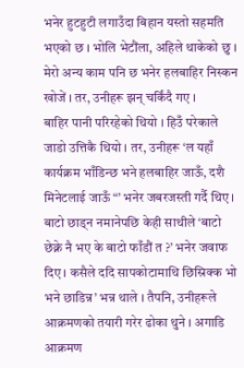भनेर हुटहुटी लगाउँदा बिहान यस्तो सहमति भएको छ । भोलि भेटौंला, अहिले थाकेको छु । मेरो अन्य काम पनि छ भनेर हलबाहिर निस्कन खोजें । तर, उनीहरू झन् चर्किंदै गए ।
बाहिर पानी परिरहेको थियो । हिउँ परेकाले जाडो उत्तिकै थियो । तर, उनीहरू ‘ल यहाँ कार्यक्रम भाँडिन्छ भने हलबाहिर जाऊँ, दशै मिनेटलाई जाऊँ “’ भनेर जबरजस्ती गर्दै थिए । बाटो छाड्न नमानेपछि केही साथीले ‘बाटो छेक्ने नै भए के बाटो फाँडौं त ?’ भनेर जवाफ दिए । कसैले ददि सापकोटामाथि छिस्रिक्क भो भने छाडिन्न’ भन्न थाले । तैपनि, उनीहरूले आक्रमणको तयारी गरेर ढोका थुने । अगाडि आक्रमण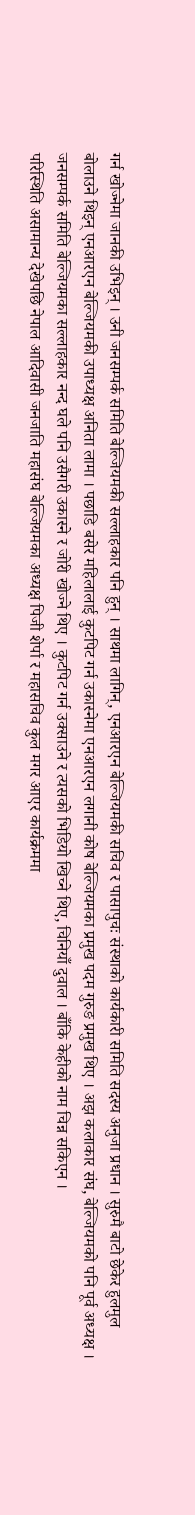गर्न खोज्नेमा जानकी उभिइन् । उनी जनसम्पर्क समिति बेल्जियमकी सल्लाहकार पनि हुन् । साथमा लागिन्, एनआरएन बेल्जियमकी सचिव र पासापुचः संस्थाको कार्यकारी समिति सदस्य अनुजा प्रधान । सुरुमै बाटो छेकेर हुलमुल बोलाउने थिइन् एनआरएन बेल्जियमकी उपाध्यक्ष अनिता लामा । पछाडि बसेर महिलालाई कुटपिट गर्न उकास्नेमा एनआरएन लगानी कोष बेल्जियमका प्रमुख पदम गुरुङ प्रमुख थिए । अझ कलाकार संघ, बेल्जियमको पनि पूर्व अध्यक्ष । जनसम्पर्क समिति बेल्जियमका सल्लाहकार नन्द घले पनि उसैगरी उकास्ने र जोरी खोज्ने थिए । कुटपिट गर्न उक्साउने र त्यसको भिडियो खिच्ने थिए, चिनियाँ दुवाल । बाँकि केहीको नाम चिन्न सकिएन ।
परिस्थिति असामान्य देखेपछि नेपाल आदिवासी जनजाति महासंघ बेल्जियमका अध्यक्ष पिजी शेर्पा र महासचिव कुल मगर आएर कार्यक्रममा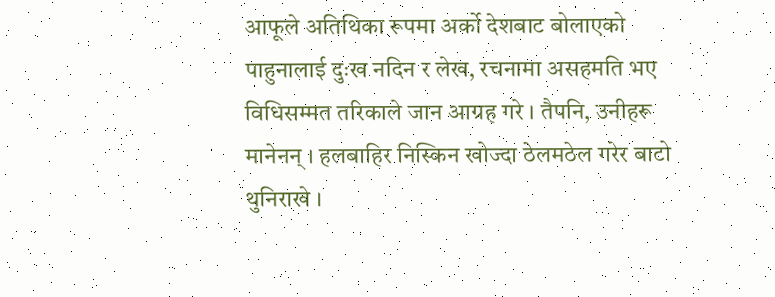आफूले अतिथिका रूपमा अर्को देशबाट बोलाएको पाहुनालाई दुःख नदिन र लेख, रचनामा असहमति भए विधिसम्मत तरिकाले जान आग्रह गरे । तैपनि, उनीहरू मानेनन् । हलबाहिर निस्किन खोज्दा ठेलमठेल गरेर बाटो थुनिराखे ।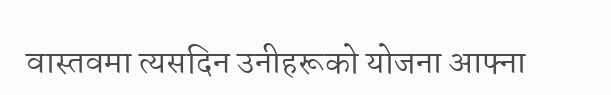वास्तवमा त्यसदिन उनीहरूको योजना आफ्ना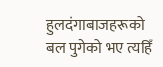हुलदंगाबाजहरूको बल पुगेको भए त्यहिँ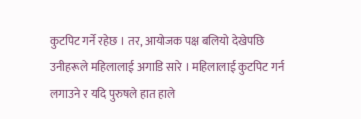कुटपिट गर्ने रहेछ । तर, आयोजक पक्ष बलियो देखेपछि उनीहरूले महिलालाई अगाडि सारे । महिलालाई कुटपिट गर्न लगाउने र यदि पुरुषले हात हाले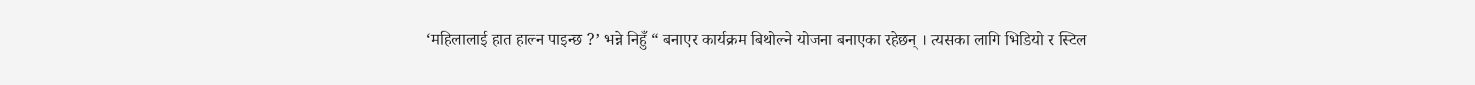‘महिलालाई हात हाल्न पाइन्छ ?’ भन्ने निहुँ “ बनाएर कार्यक्रम बिथोल्ने योजना बनाएका रहेछन् । त्यसका लागि भिडियो र स्टिल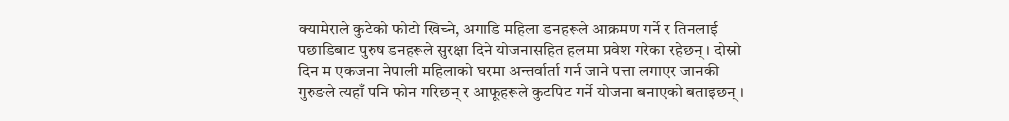क्यामेराले कुटेको फोटो खिच्ने, अगाडि महिला डनहरूले आक्रमण गर्ने र तिनलाई पछाडिबाट पुरुष डनहरूले सुरक्षा दिने योजनासहित हलमा प्रवेश गरेका रहेछन् । दोस्रो दिन म एकजना नेपाली महिलाको घरमा अन्तर्वार्ता गर्न जाने पत्ता लगाएर जानकी गुरुङले त्यहाँ पनि फोन गरिछन् र आफूहरूले कुटपिट गर्ने योजना बनाएको बताइछन् ।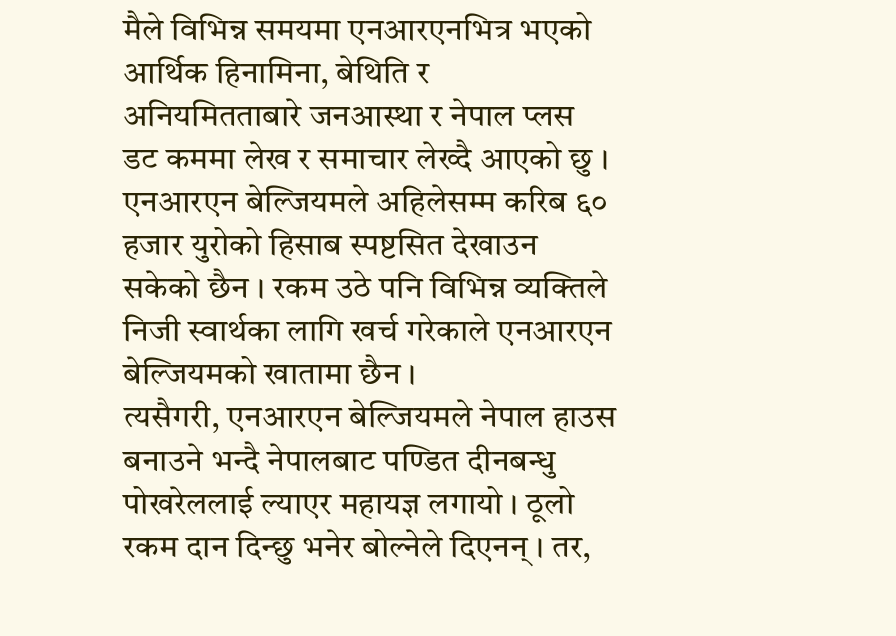मैले विभिन्न समयमा एनआरएनभित्र भएको आर्थिक हिनामिना, बेथिति र अनियमितताबारे जनआस्था र नेपाल प्लस डट कममा लेख र समाचार लेख्दै आएको छु । एनआरएन बेल्जियमले अहिलेसम्म करिब ६० हजार युरोको हिसाब स्पष्टसित देखाउन सकेको छैन । रकम उठे पनि विभिन्न व्यक्तिले निजी स्वार्थका लागि खर्च गरेकाले एनआरएन बेल्जियमको खातामा छैन ।
त्यसैगरी, एनआरएन बेल्जियमले नेपाल हाउस बनाउने भन्दै नेपालबाट पण्डित दीनबन्धु पोखरेललाई ल्याएर महायज्ञ लगायो । ठूलो रकम दान दिन्छु भनेर बोल्नेले दिएनन् । तर,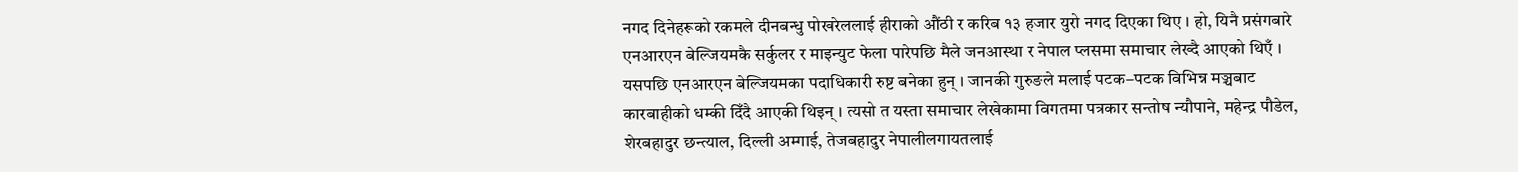नगद दिनेहरूको रकमले दीनबन्धु पोखरेललाई हीराको औंठी र करिब १३ हजार युरो नगद दिएका थिए । हो, यिनै प्रसंगबारे एनआरएन बेल्जियमकै सर्कुलर र माइन्युट फेला पारेपछि मैले जनआस्था र नेपाल प्लसमा समाचार लेख्दै आएको थिएँ । यसपछि एनआरएन बेल्जियमका पदाधिकारी रुष्ट बनेका हुन् । जानकी गुरुङले मलाई पटक–पटक विभिन्न मञ्चबाट कारबाहीको धम्की दिँदै आएकी थिइन् । त्यसो त यस्ता समाचार लेखेकामा विगतमा पत्रकार सन्तोष न्यौपाने, महेन्द्र पौडेल, शेरबहादुर छन्त्याल, दिल्ली अम्गाई, तेजबहादुर नेपालीलगायतलाई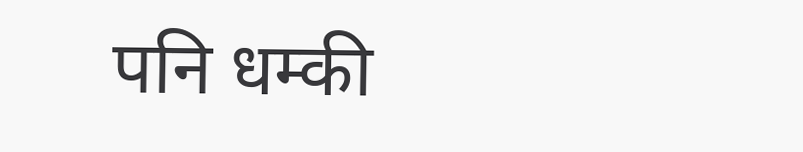पनि धम्की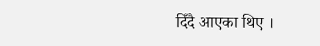दिँदै आएका थिए ।